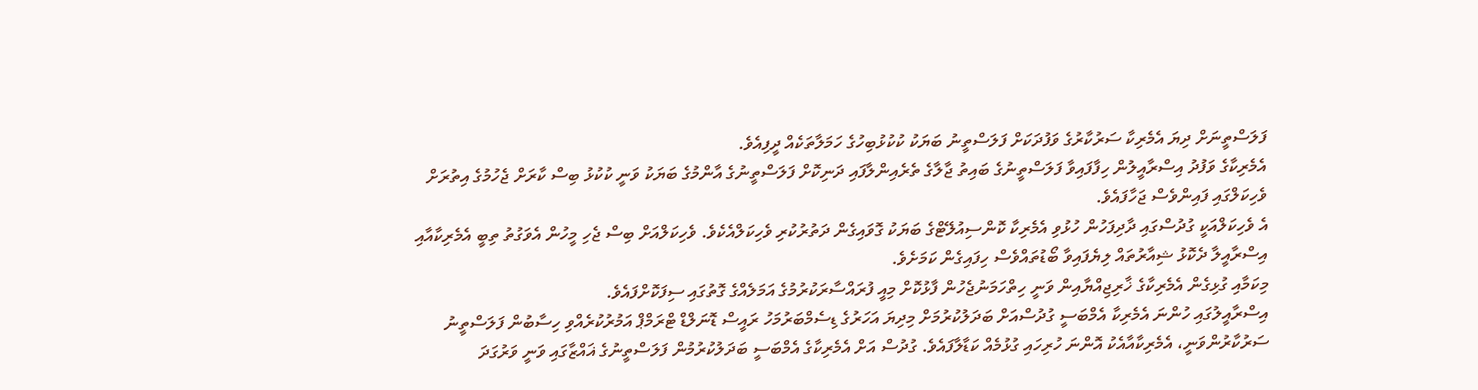ފަލަސްތީނަށް ދިޔަ އެމެރިކާ ސަރުކާރުގެ ވަފުދަކަށް ފަލަސްތީނު ބަޔަކު ކުކުޅުބިހުގެ ހަމަލާތަކެއް ދީފިއެވެ.
އެމެރިކާގެ ވަފުދު އިސްރާއީލުން ހިފާފައިވާ ފަލަސްތީނުގެ ބައިތު ޖާލާގެ ތެރެއިންލާފައި ދަނިކޮށް ފަލަސްތީނުގެ އާންމުގެ ބަޔަކު ވަނީ ކުކުޅު ބިސް ކާރަށް ޖެހުމުގެ އިތުރަށް ވެހިކަލްގައި ފައިންވެސް ޖަހާފައެވެ.
އެ ވެހިކަލްއަކީ ގުދުސްގައި ދާދިފަހުން ހުޅުވި އެމެރިކާ ކޮންސިއުލޭޓްގެ ބަޔަކު ގޮވައިގެން ދަތުރުކުރި ވެހިކަލްއެކެވެ. ވެހިކަލްއަށް ބިސް ޖެހި މީހުން އެވަގުތު ތިބީ އެމެރިކާއާއި އިސްރާއީލާ ދެކޮޅު ޝިއާރުތައް ލިޔެފައިވާ ބޯޑުތައްވެސް ހިފައިގެން ކަމަށެވެ.
މިކަމާއި ގުޅިގެން އެމެރިކާގެ ޚާރިޖިއްޔާއިން ވަނީ ހިތްހަމަނުޖެހުން ފާޅުކޮށް މިއީ ފުރައްސާރަކުރުމުގެ އަމަލެއްގެ ގޮތުގައި ސިފަކޮށްފައެވެ.
އިސްރާއީލުގައި ހުންނަ އެމެރިކާ އެމްބަސީ ގުދުސްއަށް ބަދަލުކުރުމަށް މިދިޔަ އަހަރުގެ ޑިސެމްބަރުމަހު ރައީސް ޑޮނަލްޑް ޓްރަމްޕް އަމުރުކުރެއްވި ހިސާބުން ފަލަސްތީނު ސަރުކާރުންވަނީ، އެމެރިކާއާއެކު އޮންނަ ހުރިހައި ގުޅުމެއް ކަޑާލާފައެވެ. ގުދުސް އަށް އެމެރިކާގެ އެމްބަސީ ބަދަލުކުރުމުން ފަލަސްތީނުގެ ޣައްޒާގައި ވަނީ ވަރުގަދަ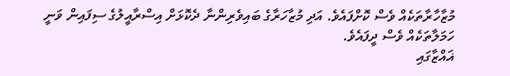މުޒާހާރާތަކެއް ވެސް ކޮށްފައެވެ. އަދި މުޒާހަރާގެ ބައިވެރިންނާ ދެކޮޅަށް އިސްރާއީލުގެ ސިފައިން ވަނީ ހަމަލާތަކެއް ވެސް ދީފައެވެ.
ޣައްޒާގައި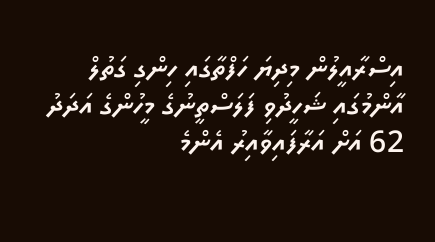އިސްރާއީލުން މިދިޔަ ހަފްތާގައި ހިންގި ގަތުލް އާންމުގައި ޝަހީދުވި ފަލަސްތީނުގެ މީހުންގެ އަދަދު 62 އަށް އަރާފައިވާއިރު އެންމެ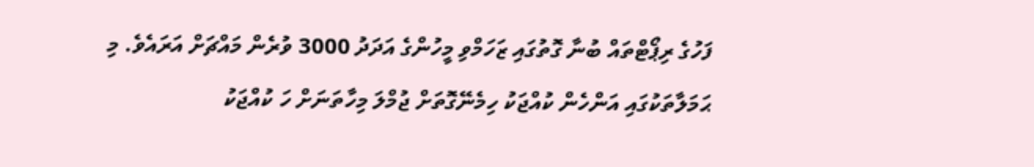ފަހުގެ ރިޕޯޓްތައް ބުނާ ގޮތުގައި ޒަހަމްވި މީހުންގެ އަދަދު 3000 ވުރެން މައްޗަށް އަރައެވެ. މި ޙަމަލާތަކުގައި އަންހެން ކުއްޖަކު ހިމެނޭގޮތަށް ޖުމްލަ މިހާތަނަށް ހަ ކުއްޖަކު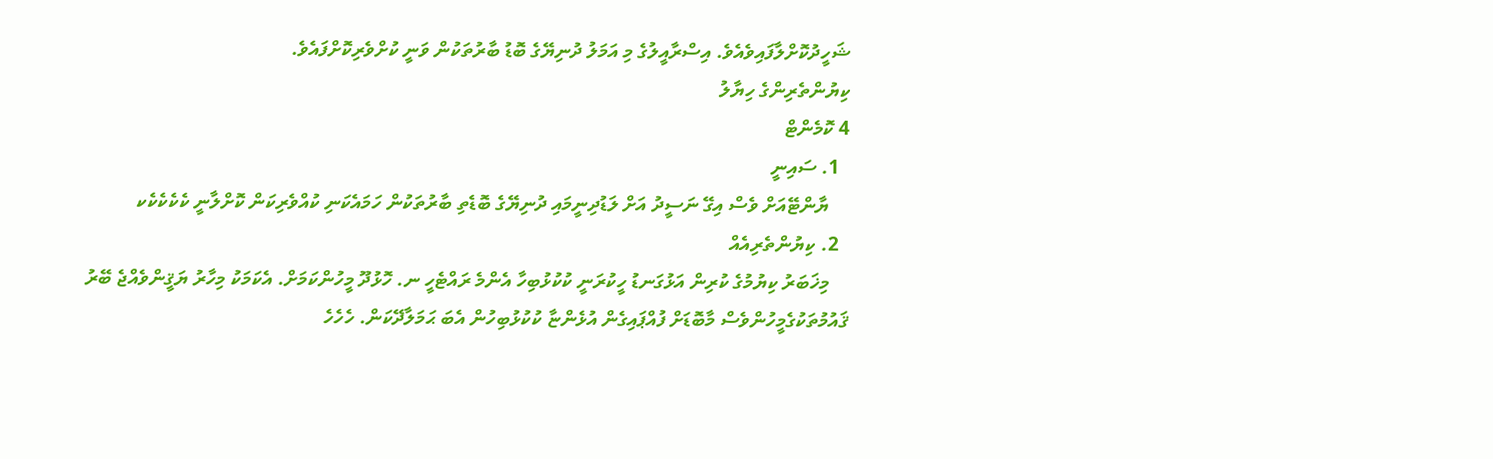ޝަހީދުކޮށްލާފައިވެއެވެ. އިސްރާއީލުގެ މި އަމަލު ދުނިޔޭގެ ބޮޑު ބާރުތަކުން ވަނީ ކުށްވެރިކޮށްފައެވެ.
ކިޔުންތެރިންގެ ހިޔާލު
4 ކޮމެންޓް
  1. ސައިނީ
    ޔާންޓޭއަށް ވެސް އިގޭ ނަސީދު އަށް ލަޑުދިނީމައި ދުނިޔޭގެ ބޮޑެތި ބާރުތަކުން ހަމައެކަނި ކުއްވެރިކަން ކޮށްލާނީ ކެކެކެކެކ
  2. ކިޔުންތެރިއެއް
    މިޚަބަރު ކިޔުމުގެ ކުރިން އަޅުގަނޑު ހީކުރަނީ ކުކުޅުބިހާ އެންމެ ރައްޓެހީ ނ. ހޮޅުދޫ މީހުންކަމަށް. އެކަމަކު މިހާރު ޔަޤީންވެއްޖެ ބޭރު ޤައުމުތަކުގެމީހުންވެސް މާބޮޑަށް ފުއްޕައިގެން އުޅެންޏާ ކުކުޅުބިހުން އެބަ ޙަމަލާދޭކަން. ހެހެހެ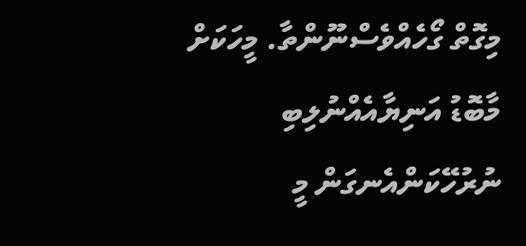މިގޮތް ގޯހެއްވެސްނޫންތާ. މީހަކަށް މާބޮޑު އަނިޔާއެއްނުލިބި ނުރުހޭކަންއެނގަން މީ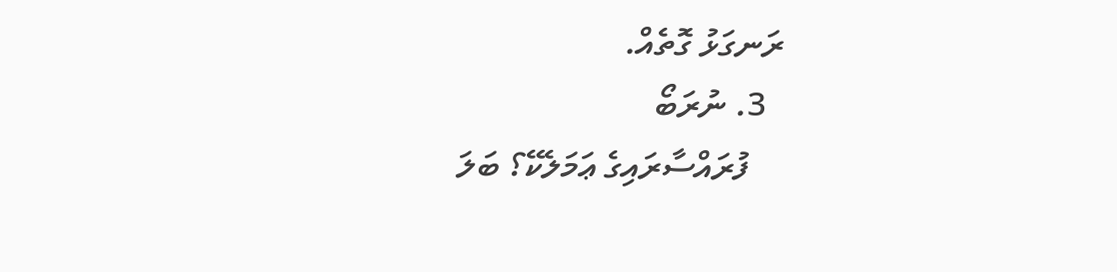ރަނގަޅު ގޮތެއް.
  3. ނުރަބޯ
    ފުރައްސާރައިގެ ޢަމަލެކޭ؟ ބަލަ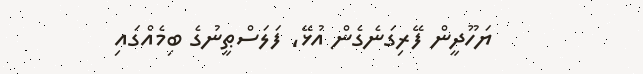ޔަހޫދީން ފޭރިގަނެގެން އުޅޭ، ފަލަސްޠީނުގެ ބިމެއްގައި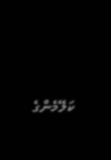ކަލޭމެންގެ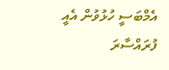އެމްބަސީ ހުޅުވުން އެއީ ފުރައްސާރަ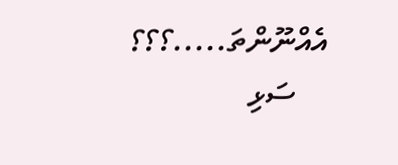އެއްނޫންތަ.....؟؟؟
    ސަޅި